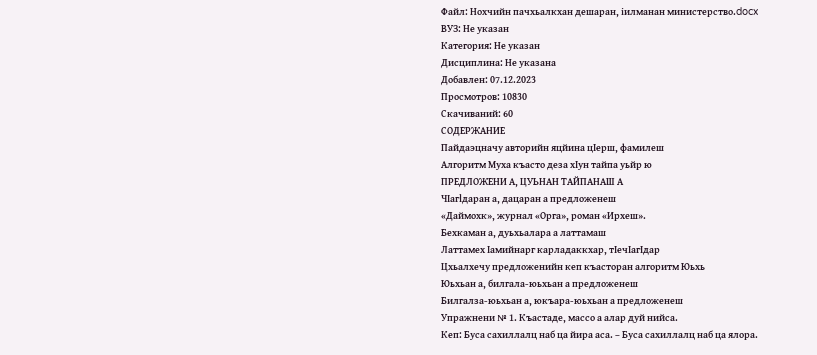Файл: Нохчийн пачхьалкхан дешаран, iилманан министерство.docx
ВУЗ: Не указан
Категория: Не указан
Дисциплина: Не указана
Добавлен: 07.12.2023
Просмотров: 10830
Скачиваний: 60
СОДЕРЖАНИЕ
Пайдаэцначу авторийн яцйина цIерш, фамилеш
Алгоритм Муха къасто деза хIун тайпа уьйр ю
ПРЕДЛОЖЕНИ А, ЦУЬНАН ТАЙПАНАШ А
ЧIaгlдаран а, дацаран а предложенеш
«Даймохк», журнал «Орга», роман «Ирхеш».
Бехкаман а, дуьхьалара а латтамаш
Латтамех Iамийнарг карладаккхар, тIечIагIдар
Цхьалхечу предложенийн кеп къасторан алгоритм Юьхь
Юьхьан а, билгала-юьхьан а предложенеш
Билгалза-юьхьан а, юкъара-юьхьан а предложенеш
Упражнени № 1. Къастаде, массо а алар дуй нийса.
Кеп: Буса сахиллалц наб ца йира аса. – Буса сахиллалц наб ца ялора.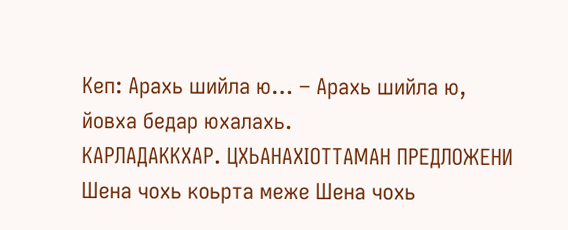Кеп: Арахь шийла ю… – Арахь шийла ю, йовха бедар юхалахь.
КАРЛАДАККХАР. ЦХЬАНАХIОТТАМАН ПРЕДЛОЖЕНИ
Шена чохь коьрта меже Шена чохь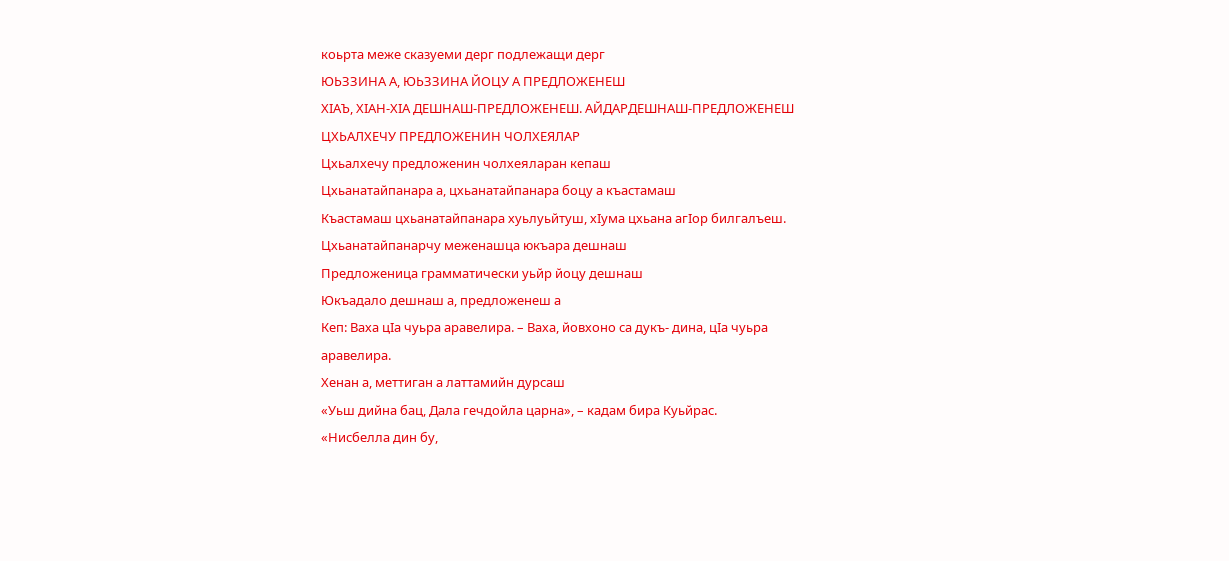коьрта меже сказуеми дерг подлежащи дерг
ЮЬЗЗИНА А, ЮЬЗЗИНА ЙОЦУ А ПРЕДЛОЖЕНЕШ
ХIАЪ, ХIАН-ХIА ДЕШНАШ-ПРЕДЛОЖЕНЕШ. АЙДАРДЕШНАШ-ПРЕДЛОЖЕНЕШ
ЦХЬАЛХЕЧУ ПРЕДЛОЖЕНИН ЧОЛХЕЯЛАР
Цхьалхечу предложенин чолхеяларан кепаш
Цхьанатайпанара а, цхьанатайпанара боцу а къастамаш
Къастамаш цхьанатайпанара хуьлуьйтуш, хIума цхьана агIор билгалъеш.
Цхьанатайпанарчу меженашца юкъара дешнаш
Предложеница грамматически уьйр йоцу дешнаш
Юкъадало дешнаш а, предложенеш а
Кеп: Ваха цIа чуьра аравелира. – Ваха, йовхоно са дукъ- дина, цIа чуьра аравелира.
Хенан а, меттиган а латтамийн дурсаш
«Уьш дийна бац, Дала гечдойла царна», – кадам бира Куьйрас.
«Нисбелла дин бу,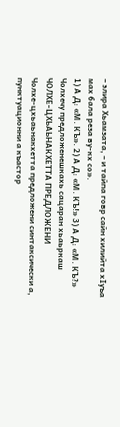– элира Хьамзата, – и тайпа говр сайн хилийта хIуъа мах бала реза ву-кх со».
1) А Д: «М. КЪ». 2) А Д: «М. КЪ!» 3) А Д: «М. КЪ?»
Чолхечу предложенешкахь сацаран хьаьркаш
ЧОЛХЕ-ЦХЬАЬНАКХЕТТА ПРЕДЛОЖЕНИ
Чолхе-цхьаьнакхетта предложени синтаксически а, пунктуационни а къастор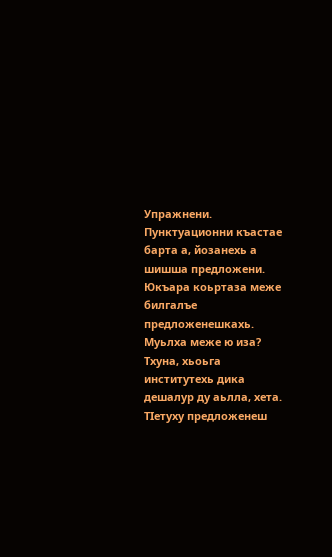Упражнени. Пунктуационни къастае барта а, йозанехь а шишша предложени.
Юкъара коьртаза меже билгалъе предложенешкахь. Муьлха меже ю иза?
Тхуна, хьоьга институтехь дика дешалур ду аьлла, хета.
ТIетуху предложенеш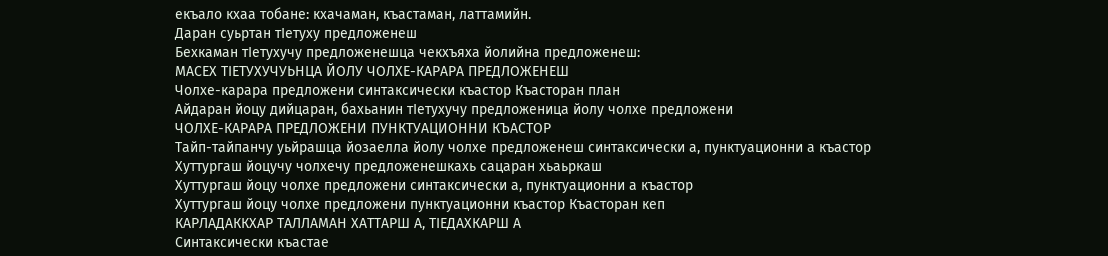екъало кхаа тобане: кхачаман, къастаман, латтамийн.
Даран суьртан тIетуху предложенеш
Бехкаман тIетухучу предложенешца чекхъяха йолийна предложенеш:
МАСЕХ ТIЕТУХУЧУЬНЦА ЙОЛУ ЧОЛХЕ-КАРАРА ПРЕДЛОЖЕНЕШ
Чолхе-карара предложени синтаксически къастор Къасторан план
Айдаран йоцу дийцаран, бахьанин тIетухучу предложеница йолу чолхе предложени
ЧОЛХЕ-КАРАРА ПРЕДЛОЖЕНИ ПУНКТУАЦИОННИ КЪАСТОР
Тайп-тайпанчу уьйрашца йозаелла йолу чолхе предложенеш синтаксически а, пунктуационни а къастор
Хуттургаш йоцучу чолхечу предложенешкахь сацаран хьаьркаш
Хуттургаш йоцу чолхе предложени синтаксически а, пунктуационни а къастор
Хуттургаш йоцу чолхе предложени пунктуационни къастор Къасторан кеп
КАРЛАДАККХАР ТАЛЛАМАН ХАТТАРШ А, ТIЕДАХКАРШ А
Синтаксически къастае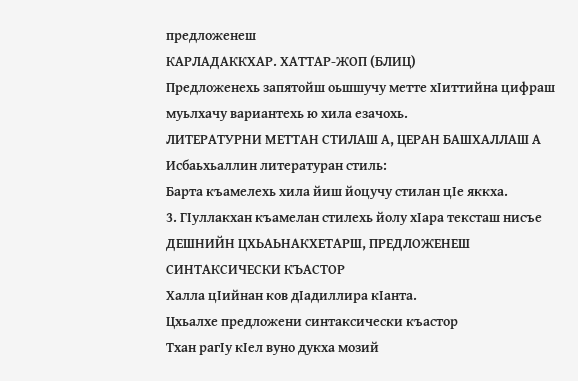предложенеш
КАРЛАДАККХАР. ХАТТАР-ЖОП (БЛИЦ)
Предложенехь запятойш оьшшучу метте хIиттийна цифраш муьлхачу вариантехь ю хила езачохь.
ЛИТЕРАТУРНИ МЕТТАН СТИЛАШ А, ЦЕРАН БАШХАЛЛАШ А
Исбаьхьаллин литературан стиль:
Барта къамелехь хила йиш йоцучу стилан цIе яккха.
3. ГIуллакхан къамелан стилехь йолу хIара тексташ нисъе
ДЕШНИЙН ЦХЬАЬНАКХЕТАРШ, ПРЕДЛОЖЕНЕШ СИНТАКСИЧЕСКИ КЪАСТОР
Халла цIийнан ков дIадиллира кIанта.
Цхьалхе предложени синтаксически къастор
Тхан рагIу кIел вуно дукха мозий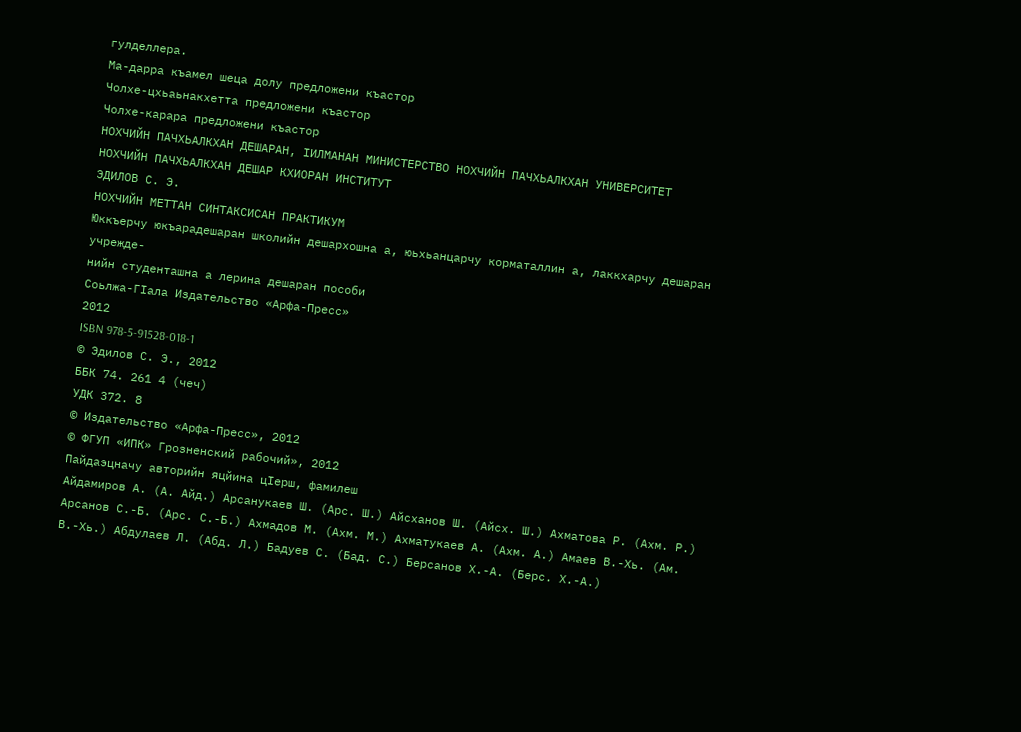гулделлера.
Ма-дарра къамел шеца долу предложени къастор
Чолхе-цхьаьнакхетта предложени къастор
Чолхе-карара предложени къастор
НОХЧИЙН ПАЧХЬАЛКХАН ДЕШАРАН, IИЛМАНАН МИНИСТЕРСТВО НОХЧИЙН ПАЧХЬАЛКХАН УНИВЕРСИТЕТ
НОХЧИЙН ПАЧХЬАЛКХАН ДЕШАР КХИОРАН ИНСТИТУТ
ЭДИЛОВ С. Э.
НОХЧИЙН МЕТТАН СИНТАКСИСАН ПРАКТИКУМ
Юккъерчу юкъарадешаран школийн дешархошна а, юьхьанцарчу корматаллин а, лаккхарчу дешаран учрежде-
нийн студенташна а лерина дешаран пособи
Соьлжа-ГIала Издательство «Арфа-Пресс»
2012
ISBN 978-5-91528-018-1
© Эдилов С. Э., 2012
ББК 74. 261 4 (чеч)
УДК 372. 8
© Издательство «Арфа-Пресс», 2012
© ФГУП «ИПК» Грозненский рабочий», 2012
Пайдаэцначу авторийн яцйина цIерш, фамилеш
Айдамиров А. (А. Айд.) Арсанукаев Ш. (Арс. Ш.) Айсханов Ш. (Айсх. Ш.) Ахматова Р. (Ахм. Р.) Арсанов С.-Б. (Арс. С.-Б.) Ахмадов М. (Ахм. М.) Ахматукаев А. (Ахм. А.) Амаев В.-Хь. (Ам. В.-Хь.) Абдулаев Л. (Абд. Л.) Бадуев С. (Бад. С.) Берсанов Х.-А. (Берс. Х.-А.)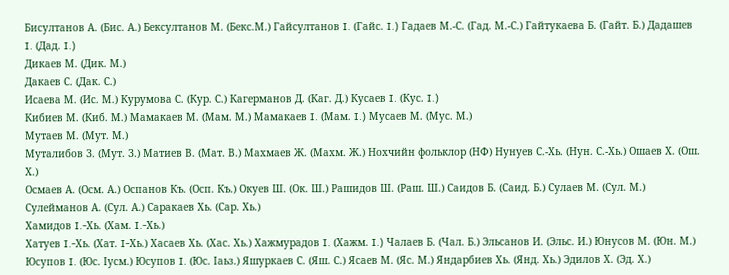Бисултанов А. (Бис. А.) Бексултанов М. (Бекс.М.) Гайсултанов I. (Гайс. I.) Гадаев М.-С. (Гад. М.-С.) Гайтукаева Б. (Гайт. Б.) Дадашев I. (Дад. I.)
Дикаев М. (Дик. М.)
Дакаев С. (Дак. С.)
Исаева М. (Ис. М.) Курумова С. (Кур. С.) Кагерманов Д. (Каг. Д.) Кусаев I. (Кус. I.)
Кибиев М. (Киб. М.) Мамакаев М. (Мам. М.) Мамакаев I. (Мам. I.) Мусаев М. (Мус. М.)
Мутаев М. (Мут. М.)
Муталибов З. (Мут. З.) Матиев В. (Мат. В.) Махмаев Ж. (Махм. Ж.) Нохчийн фольклор (НФ) Нунуев С.-Хь. (Нун. С.-Хь.) Ошаев Х. (Ош. Х.)
Осмаев А. (Осм. А.) Оспанов Къ. (Осп. Къ.) Окуев Ш. (Ок. Ш.) Рашидов Ш. (Раш. Ш.) Саидов Б. (Саид. Б.) Сулаев М. (Сул. М.) Сулейманов А. (Сул. А.) Саракаев Хь. (Сар. Хь.)
Хамидов I.-Хь. (Хам. I.-Хь.)
Хатуев I.-Хь. (Хат. I-Хь.) Хасаев Хь. (Хас. Хь.) Хажмурадов I. (Хажм. I.) Чалаев Б. (Чал. Б.) Эльсанов И. (Эльс. И.) Юнусов М. (Юн. М.) Юсупов I. (Юс. Iусм.) Юсупов I. (Юс. Iаьз.) Яшуркаев С. (Яш. С.) Ясаев М. (Яс. М.) Яндарбиев Хь. (Янд. Хь.) Эдилов Х. (Эд. Х.)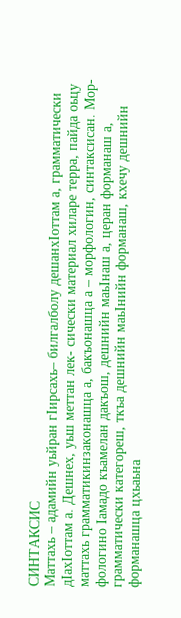СИНТАКСИС
Маттахь – адамийн уьйран гIирсахь– билгалболу дешанхIоттам а, грамматически дIахIоттам а. Дешнех, уьш меттан лек- сически материал хиларе терра, пайда оьцу маттахь грамматикинзаконашца а, бакъонашца а – морфологин, синтаксисан. Мор- фологино Iамадо къамелан дакъош, дешнийн маьIнаш а, церан форманаш а, грамматически категореш, ткъа дешнийн маьIнийн форманаш, кхечу дешнийн форманашца цхьаьна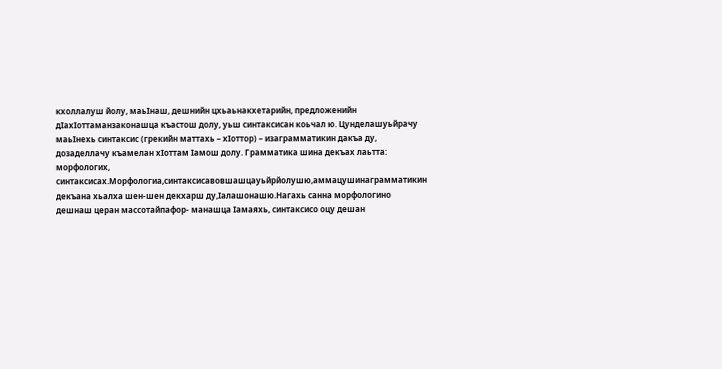кхоллалуш йолу, маьIнаш, дешнийн цхьаьнакхетарийн, предложенийн дIахIоттаманзаконашца къастош долу, уьш синтаксисан коьчал ю. Цунделашуьйрачу маьIнехь синтаксис (грекийн маттахь – хIоттор) – изаграмматикин дакъа ду, дозаделлачу къамелан хIоттам Iамош долу. Грамматика шина декъах лаьтта: морфологих, синтаксисах.Морфологиа,синтаксисавовшашцауьйрйолушю,аммацушинаграмматикин декъана хьалха шен-шен декхарш ду,Iалашонашю.Нагахь санна морфологино дешнаш церан массотайпафор- манашца Iамаяхь, синтаксисо оцу дешан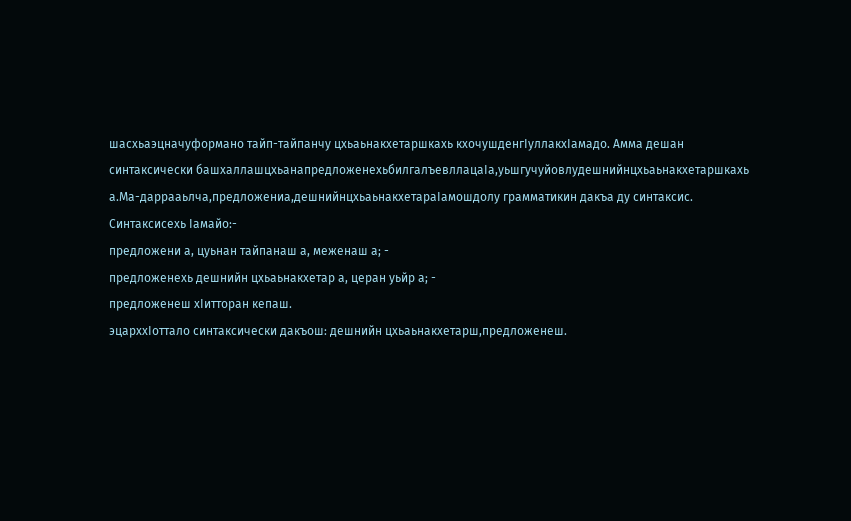шасхьаэцначуформано тайп-тайпанчу цхьаьнакхетаршкахь кхочушденгIуллакхIамадо. Амма дешан синтаксически башхаллашцхьанапредложенехьбилгалъевллацаIа,уьшгучуйовлудешнийнцхьаьнакхетаршкахь а.Ма-даррааьлча,предложениа,дешнийнцхьаьнакхетараIамошдолу грамматикин дакъа ду синтаксис. Синтаксисехь Iамайо:-
предложени а, цуьнан тайпанаш а, меженаш а; -
предложенехь дешнийн цхьаьнакхетар а, церан уьйр а; -
предложенеш хIитторан кепаш.
эцарххIоттало синтаксически дакъош: дешнийн цхьаьнакхетарш,предложенеш.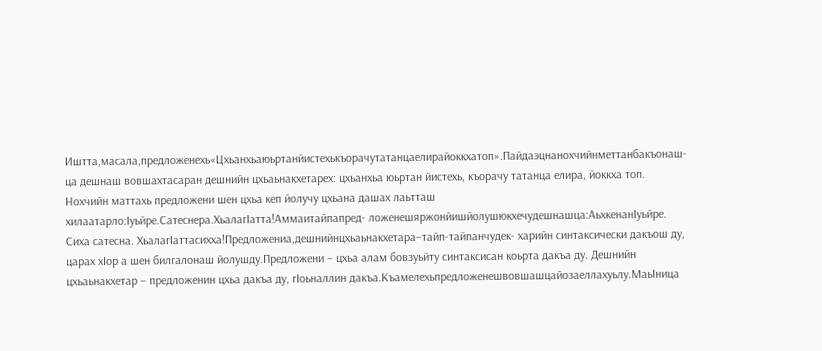Иштта,масала,предложенехь«Цхьанхьаюьртанйистехькъорачутатанцаелирайоккхатоп».Пайдаэцнанохчийнметтанбакъонаш- ца дешнаш вовшахтасаран дешнийн цхьаьнакхетарех: цхьанхьа юьртан йистехь, къорачу татанца елира, йоккха топ. Нохчийн маттахь предложени шен цхьа кеп йолучу цхьана дашах лаьтташ хилаатарло:Iуьйре.Сатеснера.ХьалагIатта!Аммаитайпапред- ложенешяржонйишйолушюкхечудешнашца:АьхкенанIуьйре. Сиха сатесна. ХьалагIаттасихха!Предложениа,дешнийнцхьаьнакхетара–тайп-тайпанчудек- харийн синтаксически дакъош ду, царах хIор а шен билгалонаш йолушду.Предложени – цхьа алам бовзуьйту синтаксисан коьрта дакъа ду. Дешнийн цхьаьнакхетар – предложенин цхьа дакъа ду, гIоьналлин дакъа.Къамелехьпредложенешвовшашцайозаеллахуьлу.МаьIница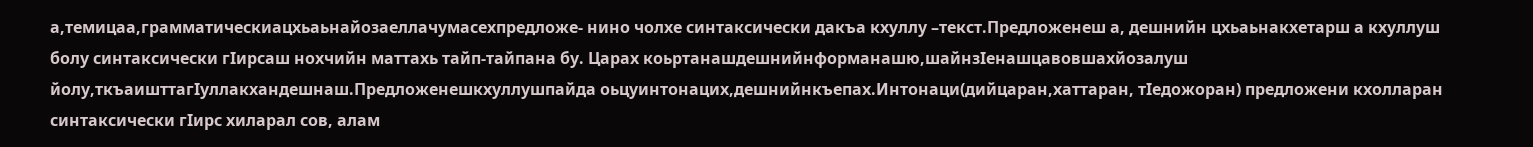а,темицаа,грамматическиацхьаьнайозаеллачумасехпредложе- нино чолхе синтаксически дакъа кхуллу –текст.Предложенеш а, дешнийн цхьаьнакхетарш а кхуллуш болу синтаксически гIирсаш нохчийн маттахь тайп-тайпана бу. Царах коьртанашдешнийнформанашю,шайнзIенашцавовшахйозалуш йолу,ткъаишттагIуллакхандешнаш.Предложенешкхуллушпайда оьцуинтонацих,дешнийнкъепах.Интонаци(дийцаран,хаттаран, тIедожоран) предложени кхолларан синтаксически гIирс хиларал сов, алам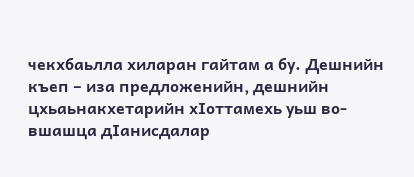чекхбаьлла хиларан гайтам а бу. Дешнийн къеп – иза предложенийн, дешнийн цхьаьнакхетарийн хIоттамехь уьш во- вшашца дIанисдалар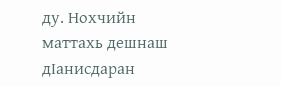ду. Нохчийн маттахь дешнаш дIанисдаран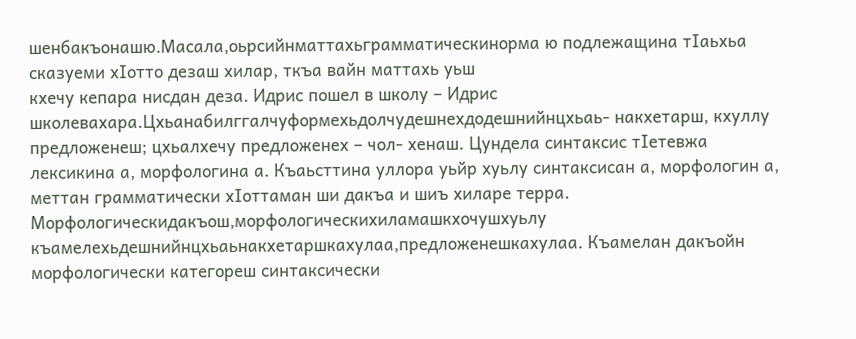шенбакъонашю.Масала,оьрсийнматтахьграмматическинорма ю подлежащина тIаьхьа сказуеми хIотто дезаш хилар, ткъа вайн маттахь уьш
кхечу кепара нисдан деза. Идрис пошел в школу – Идрис школевахара.Цхьанабилггалчуформехьдолчудешнехдодешнийнцхьаь- накхетарш, кхуллу предложенеш; цхьалхечу предложенех – чол- хенаш. Цундела синтаксис тIетевжа лексикина а, морфологина а. Къаьсттина уллора уьйр хуьлу синтаксисан а, морфологин а, меттан грамматически хIоттаман ши дакъа и шиъ хиларе терра. Морфологическидакъош,морфологическихиламашкхочушхуьлу къамелехьдешнийнцхьаьнакхетаршкахулаа,предложенешкахулаа. Къамелан дакъойн морфологически категореш синтаксически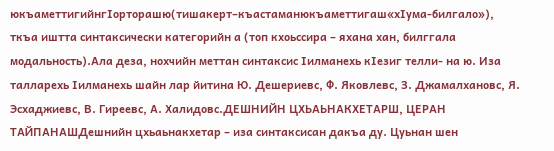юкъаметтигийнгIорторашю(тишакерт–къастаманюкъаметтигаш«хIума-билгало»), ткъа иштта синтаксически категорийн а (топ кхоьссира – яхана хан, билггала модальность).Ала деза, нохчийн меттан синтаксис Iилманехь кIезиг телли- на ю. Иза талларехь Iилманехь шайн лар йитина Ю. Дешериевс, Ф. Яковлевс, З. Джамалхановс, Я. Эсхаджиевс, В. Гиреевс, А. Халидовс.ДЕШНИЙН ЦХЬАЬНАКХЕТАРШ, ЦЕРАН ТАЙПАНАШДешнийн цхьаьнакхетар – иза синтаксисан дакъа ду. Цуьнан шен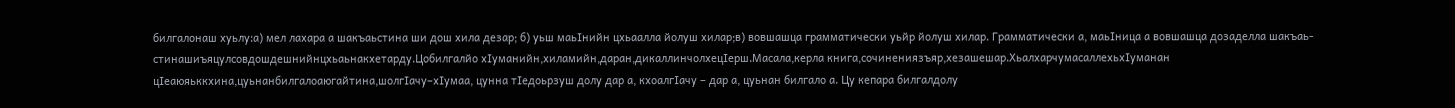билгалонаш хуьлу:а) мел лахара а шакъаьстина ши дош хила дезар; б) уьш маьIнийн цхьаалла йолуш хилар;в) вовшашца грамматически уьйр йолуш хилар. Грамматически а, маьIница а вовшашца дозаделла шакъаь-стинашиъяцулсовдошдешнийнцхьаьнакхетарду.Цобилгалйо хIуманийн,хиламийн,даран,дикаллинчолхецIерш.Масала,керла книга,сочинениязъяр,хезашешар.ХьалхарчумасаллехьхIуманан цIеаюяьккхина,цуьнанбилгалоаюгайтина,шолгIачу–хIумаа, цунна тIедоьрзуш долу дар а, кхоалгIачу – дар а, цуьнан билгало а. Цу кепара билгалдолу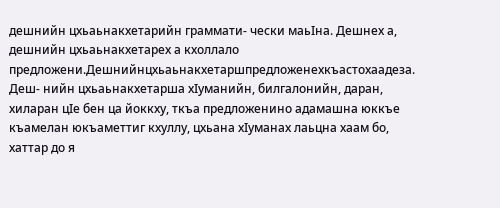дешнийн цхьаьнакхетарийн граммати- чески маьIна. Дешнех а, дешнийн цхьаьнакхетарех а кхоллало предложени.Дешнийнцхьаьнакхетаршпредложенехкъастохаадеза.
Деш- нийн цхьаьнакхетарша хIуманийн, билгалонийн, даран, хиларан цIе бен ца йоккху, ткъа предложенино адамашна юккъе къамелан юкъаметтиг кхуллу, цхьана хIуманах лаьцна хаам бо, хаттар до я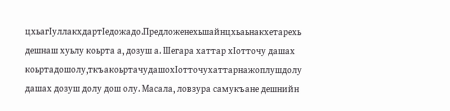цхьагIуллакхдартIедожадо.Предложенехьшайнцхьаьнакхетарехь дешнаш хуьлу коьрта а, дозуш а. Шегара хаттар хIотточу дашах коьртадошолу,ткъакоьртачудашохIотточухаттарнажоплушдолу дашах дозуш долу дош олу. Масала, ловзура самукъане дешнийн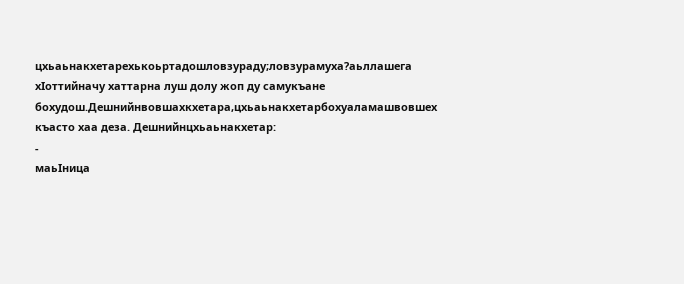цхьаьнакхетарехькоьртадошловзураду;ловзурамуха?аьллашега хIоттийначу хаттарна луш долу жоп ду самукъане бохудош.Дешнийнвовшахкхетара,цхьаьнакхетарбохуаламашвовшех къасто хаа деза. Дешнийнцхьаьнакхетар:
-
маьIница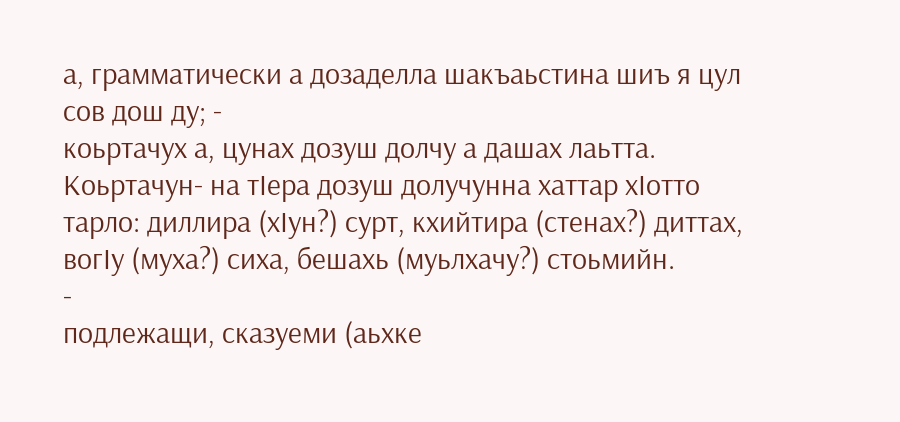а, грамматически а дозаделла шакъаьстина шиъ я цул сов дош ду; -
коьртачух а, цунах дозуш долчу а дашах лаьтта. Коьртачун- на тIера дозуш долучунна хаттар хIотто тарло: диллира (хIун?) сурт, кхийтира (стенах?) диттах, вогIу (муха?) сиха, бешахь (муьлхачу?) стоьмийн.
-
подлежащи, сказуеми (аьхке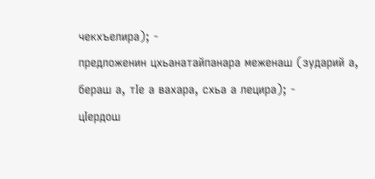чекхъелира); -
предложенин цхьанатайпанара меженаш (зударий а, бераш а, тIе а вахара, схьа а лецира); -
цIердош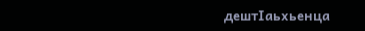дештIаьхьенца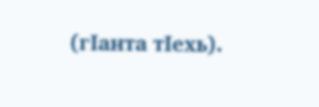(гIанта тIехь).